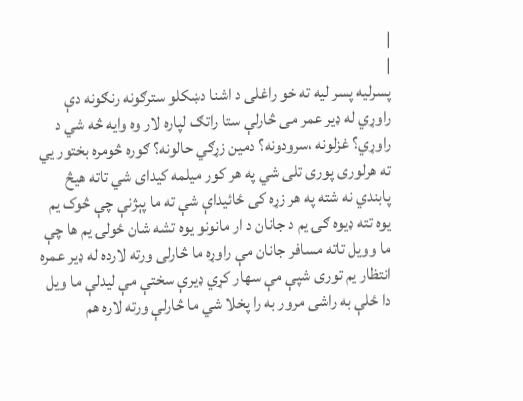|
|
پسرليه پسر ليه ته خو راغلی د اشنا دښکلو سترګونه رنګونه دې راوړي له ډير عمر می څارلې ستا راتګ لپاره لار وه وايه څه شي د راوړي؟ غزلونه ،سرودونه؟ دمين زړګي حالونه؟ ګوره څومره بختور يي ته هرلوری پوری تلی شي په هر کور میلمه کيدای شي تاته هيڅ پابندي نه شته په هر زړه کی ځائيداې شې ته ما پېژنې چې څوک يم يوه تته ډيوه ګۍ يم د جانان د ار مانونو یوه تشه شان ځولۍ یم ها چې ما وويل تاته مسافر جانان مې راوړه ما څارلی ورته لارده له ډير عمره انتظار يم توری شپې مې سهار کړي ډيرې سختې مې ليدلې ما ويل دا ځلې به راشی مرور به را پخلا شي ما څارلې ورته لاره هم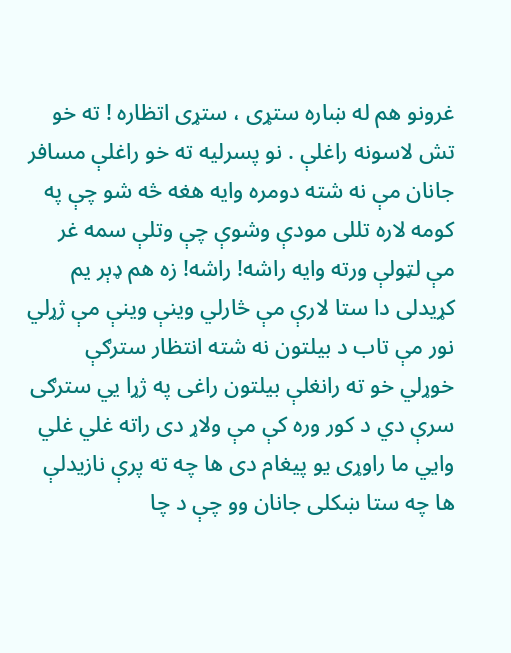غرونو هم له ښاره ستړی ، ستړی اتظاره ! ته خو تش لاسونه راغلې . نو پسرليه ته خو راغلې مسافر جانان مې نه شته دومره وايه هغه څه شو چې په کومه لاره تللی مودې وشوې چې وتلې سمه غر مې لټولې ورته وايه راشه! راشه! زه هم ډېر یم کړیدلی دا ستا لارې مې څارلي وینې وینې مې ژړلي نور مې تاب د بیلتون نه شته انتظار سترګې خوړلي خو ته رانغلې بيلتون راغی په ژړا يي سترګی سرې دي د کور وره کې مې ولاړ دی راته غلي غلي وایي ما راوړی يو پيغام دی ها چه ته پرې نازيدلې ها چه ستا ښکلی جانان وو چې د چا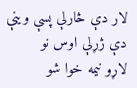لار دې څارلې پسې وینې دې ژړلې اوس نو
لاړو نيمه خوا شو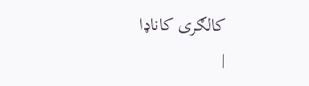کالګری کاناډا
|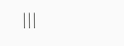|||